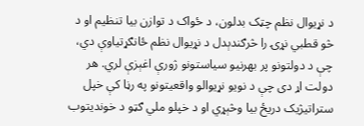د نړيوال نظم چټک بدلون، د ځواک د توازن بيا تنظيم او د څو قطبي نړۍ را څرګندېدل د نړيوال نظم ځانګړتياوې دي، چې د دولتونو پر بهرنيو سياستونو ژورې اغېزې لري. هر دولت اړ دی چې د نويو نړيوالو واقعيتونو په رڼا کې خپل ستراتيژيک دريځ بيا وڅېړي او د خپلو ملي ګټو د خونديتوب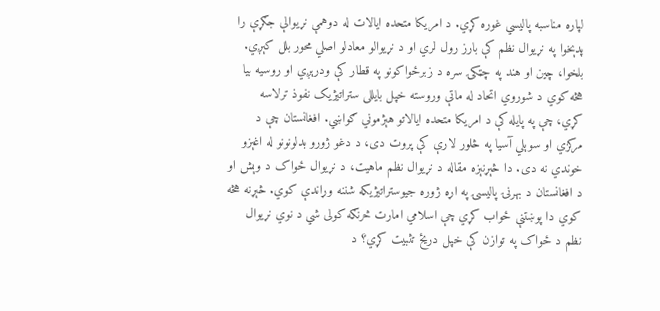لپاره مناسبه پاليسي غوره کړي. د امریکا متحده ايالات له دوهمې نړیوالې جګړې را پدېخوا په نړیوال نظم کې بارز رول لري او د نړيوالو معادلو اصلي محور بلل کېږي. بلخوا، چين او هند په چټکۍ سره د زبرځواکونو په قطار کې ودرېږي او روسيه بيا هڅه کوي د شوروي اتحاد له ماتې وروسته خپل بایللی ستراتيژيک نفوذ ترلاسه کړي، چې په پایله کې د امریکا متحده ایالاتو هېژموني ګواښي. افغانستان چې د مرکزي او سوېلي آسيا په څلور لارې کې پروت دی، د دغو ژورو بدلونونو له اغېزو خوندي نه دی. دا څېړنېزه مقاله د نړيوال نظم ماهیت، د نړیوال ځواک د وېش او د افغانستان د بهرنۍ پاليسۍ په اړه ژوره جيوستراتيژيکه شننه وړاندې کوي. څېړنه هڅه کوي دا پوښتنې ځواب کړي چې اسلامي امارت څرنګه کولی شي د نوي نړیوال نظم د ځواک په توازن کې خپل دريځ تثبيت کړي؟ د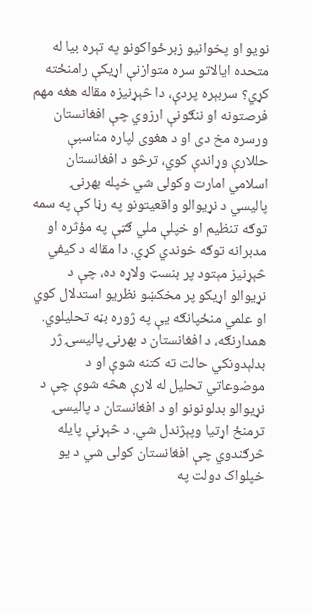نويو او پخوانيو زبرځواکونو په تېره بيا له متحده ايالاتو سره متوازنې اړيکې رامنځته کړي؟ سربېره پردې، دا څېړنيزه مقاله هغه مهم فرصتونه او ننګونې ارزوي چې افغانستان ورسره مخ دی او د هغوی لپاره مناسبې حللارې وړاندې کوي، ترڅو د افغانستان اسلامي امارت وکولی شي خپله بهرنۍ پاليسي د نړيوالو واقعيتونو په رڼا کې په سمه توګه تنظیم او خپلې ملي ګټې په مؤثره او مدبرانه توګه خوندي کړي. دا مقاله د کيفي څېړنيز مېتود پر بنسټ ولاړه ده، چې د نړيوالو اړيکو پر مخکښو نظريو استدلال کوي او علمي منځپانګه یې په ژوره بڼه تحلیلوي. همدارنګه، د افغانستان د بهرنۍ پاليسۍ ژر بدلېدونکي حالت ته کتنه شوې او د موضوعاتي تحليل له لارې هڅه شوې چې د نړيوالو بدلونونو او د افغانستان د پاليسۍ ترمنځ اړتیا وپېژندل شي. د څېړنې پایله څرګندوي چې افغانستان کولی شي د يو خپلواک دولت په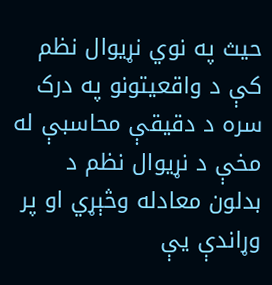حیث په نوي نړیوال نظم کې د واقعیتونو په درک سره د دقیقې محاسبې له مخې د نړيوال نظم د بدلون معادله وڅېړي او پر وړاندې یې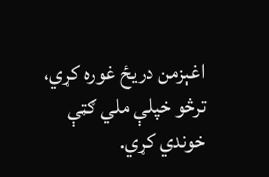اغېزمن دريځ غوره کړي، ترڅو خپلې ملي ګټې خوندي کړي.